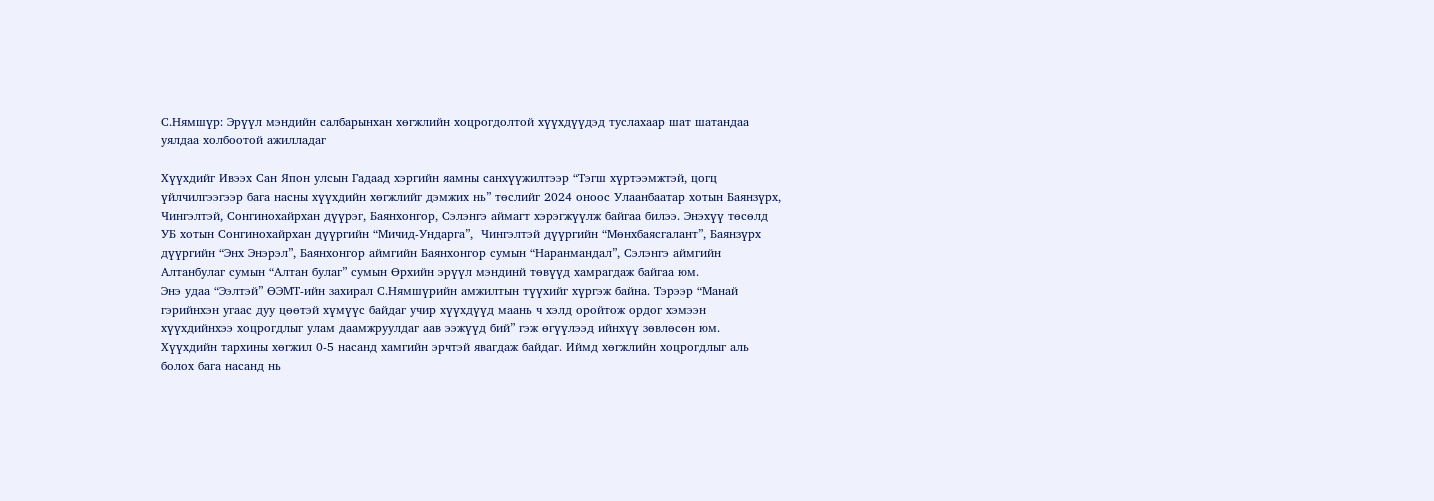С.Нямшүр: Эрүүл мэндийн салбарынхан хөгжлийн хоцрогдолтой хүүхдүүдэд туслахаар шат шатандаа уялдаа холбоотой ажилладаг

Хүүхдийг Ивээх Сан Япон улсын Гадаад хэргийн яамны санхүүжилтээр “Тэгш хүртээмжтэй, цогц үйлчилгээгээр бага насны хүүхдийн хөгжлийг дэмжих нь” төслийг 2024 оноос Улаанбаатар хотын Баянзүрх, Чингэлтэй, Сонгинохайрхан дүүрэг, Баянхонгор, Сэлэнгэ аймагт хэрэгжүүлж байгаа билээ. Энэхүү төсөлд УБ хотын Сонгинохайрхан дүүргийн “Мичид-Ундарга”,  Чингэлтэй дүүргийн “Мөнхбаясгалант”, Баянзүрх дүүргийн “Энх Энэрэл”, Баянхонгор аймгийн Баянхонгор сумын “Наранмандал”, Сэлэнгэ аймгийн Алтанбулаг сумын “Алтан булаг” сумын Өрхийн эрүүл мэндинй төвүүд хамрагдаж байгаа юм.
Энэ удаа “Ээлтэй” ӨЭМТ-ийн захирал С.Нямшүрийн амжилтын түүхийг хүргэж байна. Тэрээр “Манай гэрийнхэн угаас дуу цөөтэй хүмүүс байдаг учир хүүхдүүд маань ч хэлд оройтож ордог хэмээн хүүхдийнхээ хоцрогдлыг улам даамжруулдаг аав ээжүүд бий” гэж өгүүлээд ийнхүү зөвлөсөн юм.
Хүүхдийн тархины хөгжил 0-5 насанд хамгийн эрчтэй явагдаж байдаг. Иймд хөгжлийн хоцрогдлыг аль болох бага насанд нь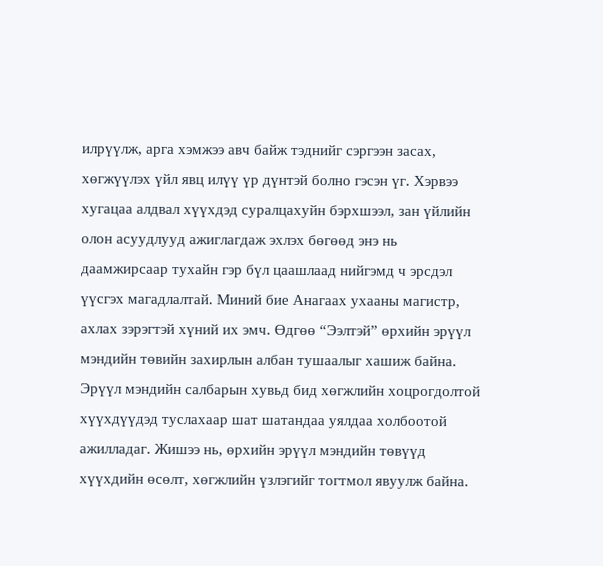илрүүлж, арга хэмжээ авч байж тэднийг сэргээн засах, хөгжүүлэх үйл явц илүү үр дүнтэй болно гэсэн үг. Хэрвээ хугацаа алдвал хүүхдэд суралцахуйн бэрхшээл, зан үйлийн олон асуудлууд ажиглагдаж эхлэх бөгөөд энэ нь даамжирсаар тухайн гэр бүл цаашлаад нийгэмд ч эрсдэл үүсгэх магадлалтай. Миний бие Анагаах ухааны магистр, ахлах зэрэгтэй хүний их эмч. Өдгөө “Ээлтэй” өрхийн эрүүл мэндийн төвийн захирлын албан тушаалыг хашиж байна.
Эрүүл мэндийн салбарын хувьд бид хөгжлийн хоцрогдолтой хүүхдүүдэд туслахаар шат шатандаа уялдаа холбоотой ажилладаг. Жишээ нь, өрхийн эрүүл мэндийн төвүүд хүүхдийн өсөлт, хөгжлийн үзлэгийг тогтмол явуулж байна.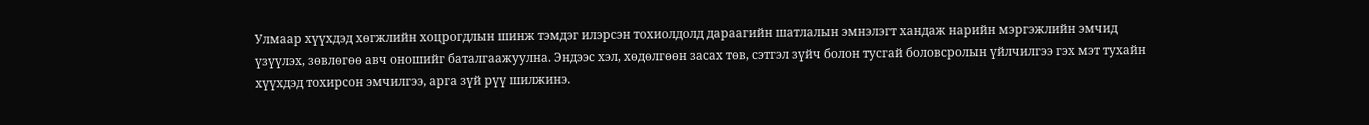Улмаар хүүхдэд хөгжлийн хоцрогдлын шинж тэмдэг илэрсэн тохиолдолд дараагийн шатлалын эмнэлэгт хандаж нарийн мэргэжлийн эмчид үзүүлэх, зөвлөгөө авч оношийг баталгаажуулна. Эндээс хэл, хөдөлгөөн засах төв, сэтгэл зүйч болон тусгай боловсролын үйлчилгээ гэх мэт тухайн хүүхдэд тохирсон эмчилгээ, арга зүй рүү шилжинэ.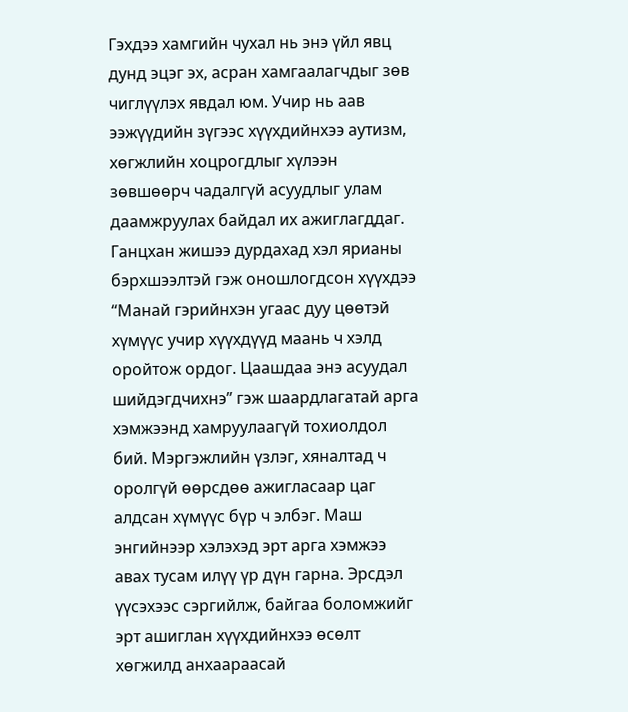Гэхдээ хамгийн чухал нь энэ үйл явц дунд эцэг эх, асран хамгаалагчдыг зөв чиглүүлэх явдал юм. Учир нь аав ээжүүдийн зүгээс хүүхдийнхээ аутизм, хөгжлийн хоцрогдлыг хүлээн зөвшөөрч чадалгүй асуудлыг улам даамжруулах байдал их ажиглагддаг. Ганцхан жишээ дурдахад хэл ярианы бэрхшээлтэй гэж оношлогдсон хүүхдээ “Манай гэрийнхэн угаас дуу цөөтэй хүмүүс учир хүүхдүүд маань ч хэлд оройтож ордог. Цаашдаа энэ асуудал шийдэгдчихнэ” гэж шаардлагатай арга хэмжээнд хамруулаагүй тохиолдол бий. Мэргэжлийн үзлэг, хяналтад ч оролгүй өөрсдөө ажигласаар цаг алдсан хүмүүс бүр ч элбэг. Маш энгийнээр хэлэхэд эрт арга хэмжээ авах тусам илүү үр дүн гарна. Эрсдэл үүсэхээс сэргийлж, байгаа боломжийг эрт ашиглан хүүхдийнхээ өсөлт хөгжилд анхаараасай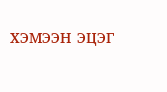хэмээн эцэг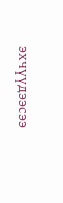эхчүүдээсээ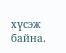хүсэж байна.